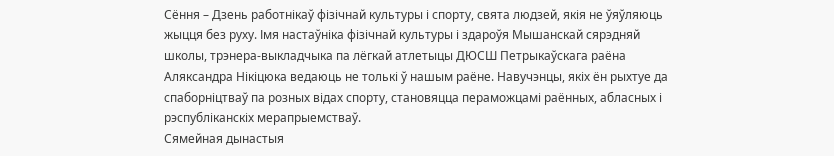Сёння – Дзень работнікаў фізічнай культуры і спорту, свята людзей, якія не ўяўляюць жыцця без руху. Імя настаўніка фізічнай культуры і здароўя Мышанскай сярэдняй школы, трэнера-выкладчыка па лёгкай атлетыцы ДЮСШ Петрыкаўскага раёна Аляксандра Нікіцюка ведаюць не толькі ў нашым раёне. Навучэнцы, якіх ён рыхтуе да спаборніцтваў па розных відах спорту, становяцца пераможцамі раённых, абласных і рэспубліканскіх мерапрыемстваў.
Сямейная дынастыя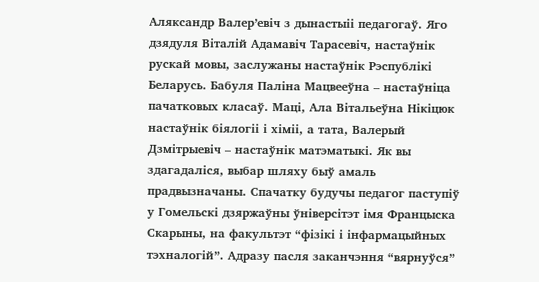Аляксандр Валер’евіч з дынастыіі педагогаў. Яго дзядуля Віталій Адамавіч Тарасевіч, настаўнік рускай мовы, заслужаны настаўнік Рэспублікі Беларусь. Бабуля Паліна Мацвееўна – настаўніца пачатковых класаў. Маці, Ала Вітальеўна Нікіцюк настаўнік біялогіі і хіміі, а тата, Валерый Дзмітрыевіч – настаўнік матэматыкі. Як вы здагадаліся, выбар шляху быў амаль прадвызначаны. Спачатку будучы педагог паступіў у Гомельскі дзяржаўны ўніверсітэт імя Францыска Скарыны, на факультэт “фізікі і інфармацыйных тэхналогій”. Адразу пасля заканчэння “вярнуўся”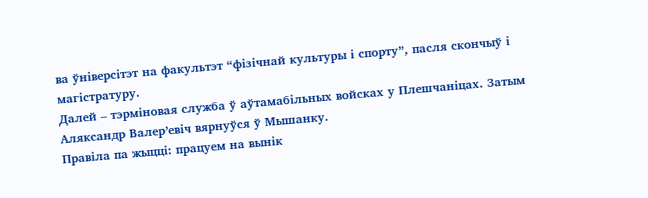ва ўніверсітэт на факультэт “фізічнай культуры і спорту”, пасля скончыў і магістратуру.
Далей – тэрміновая служба ў аўтамабільных войсках у Плешчаніцах. Затым Аляксандр Валер’евіч вярнуўся ў Мышанку.
Правіла па жыцці: працуем на вынік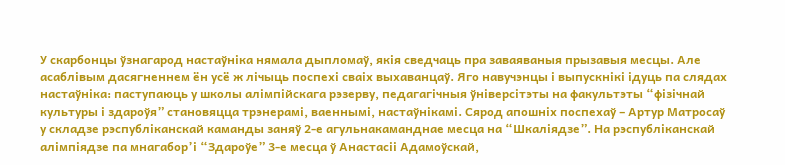У скарбонцы ўзнагарод настаўніка нямала дыпломаў, якія сведчаць пра заваяваныя прызавыя месцы. Але асаблівым дасягненнем ён усё ж лічыць поспехі сваіх выхаванцаў. Яго навучэнцы і выпускнікі ідуць па слядах настаўніка: паступаюць у школы алімпійскага рэзерву, педагагічныя ўніверсітэты на факультэты “фізічнай культуры і здароўя” становяцца трэнерамі, ваеннымі, настаўнікамі. Сярод апошніх поспехаў – Артур Матросаў у складзе рэспубліканскай каманды заняў 2-е агульнакаманднае месца на “Шкаліядзе”. На рэспубліканскай алімпіядзе па мнагабор’і “Здароўе” 3-е месца ў Анастасіі Адамоўскай,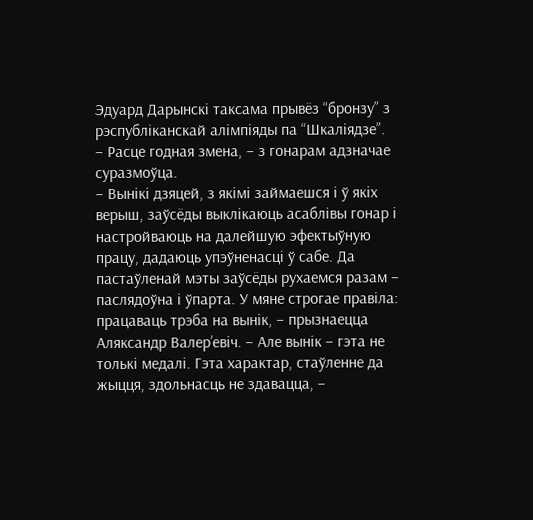Эдуард Дарынскі таксама прывёз “бронзу” з рэспубліканскай алімпіяды па “Шкаліядзе”.
– Расце годная змена, – з гонарам адзначае суразмоўца.
– Вынікі дзяцей, з якімі займаешся і ў якіх верыш, заўсёды выклікаюць асаблівы гонар і настройваюць на далейшую эфектыўную працу, дадаюць упэўненасці ў сабе. Да пастаўленай мэты заўсёды рухаемся разам – паслядоўна і ўпарта. У мяне строгае правіла: працаваць трэба на вынік, – прызнаецца Аляксандр Валер’евіч. – Але вынік – гэта не толькі медалі. Гэта характар, стаўленне да жыцця, здольнасць не здавацца, –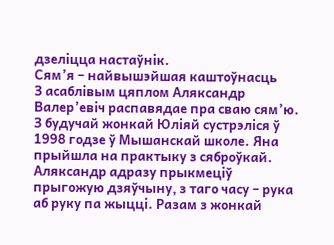дзеліцца настаўнік.
Сям’я – найвышэйшая каштоўнасць
З асаблівым цяплом Аляксандр Валер’евіч распавядае пра сваю сям’ю. З будучай жонкай Юліяй сустрэліся ў 1998 годзе ў Мышанскай школе. Яна прыйшла на практыку з сяброўкай. Аляксандр адразу прыкмеціў прыгожую дзяўчыну, з таго часу – рука аб руку па жыцці. Разам з жонкай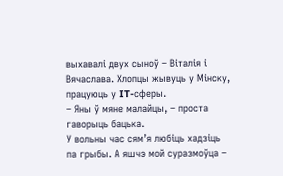выхавалі двух сыноў – Віталія і Вячаслава. Хлопцы жывуць у Мінску, працуюць у IT-сферы.
– Яны ў мяне малайцы, – проста гаворыць бацька.
У вольны час сям’я любіць хадзіць па грыбы. А яшчэ мой суразмоўца –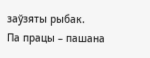заўзяты рыбак.
Па працы – пашана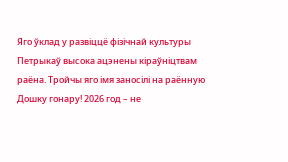Яго ўклад у развіццё фізічнай культуры Петрыкаў высока ацэнены кіраўніцтвам раёна. Тройчы яго імя заносілі на раённую Дошку гонару! 2026 год – не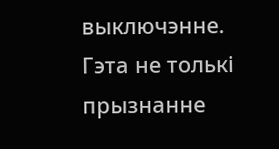выключэнне. Гэта не толькі прызнанне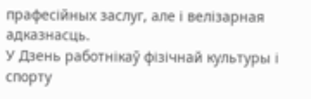прафесійных заслуг, але і велізарная адказнасць.
У Дзень работнікаў фізічнай культуры і спорту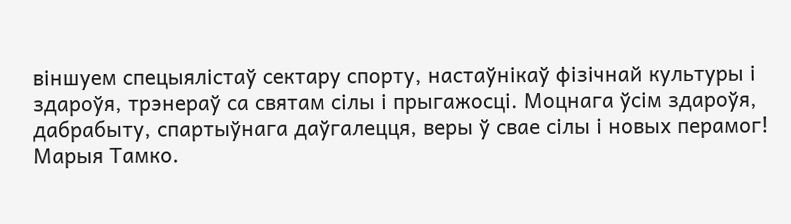віншуем спецыялістаў сектару спорту, настаўнікаў фізічнай культуры і здароўя, трэнераў са святам сілы і прыгажосці. Моцнага ўсім здароўя, дабрабыту, спартыўнага даўгалецця, веры ў свае сілы і новых перамог!
Марыя Тамко.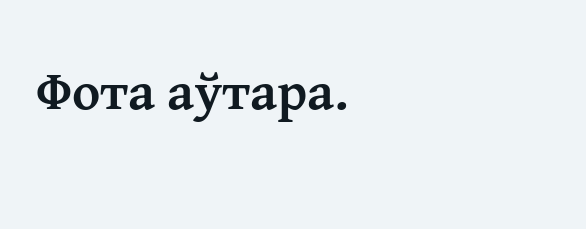Фота аўтара.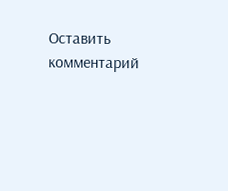Оставить комментарий